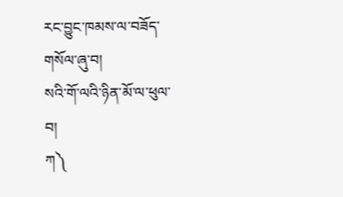རང་བྱུང་ཁམས་ལ་བཟོད་གསོལ་ཞུ་བ།
སའི་གོ་ལའི་ཉིན་མོ་ལ་ཕུལ་བ།
ཀ༽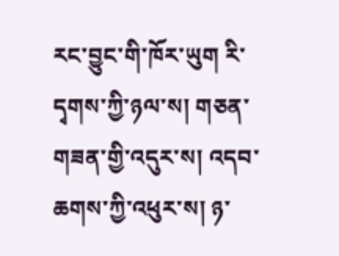རང་བྱུང་གི་ཁོར་ཡུག རི་དྭགས་ཀྱི་ཉལ་ས། གཅན་གཟན་གྱི་འདུར་ས། འདབ་ཆགས་ཀྱི་འཕུར་ས། ཉ་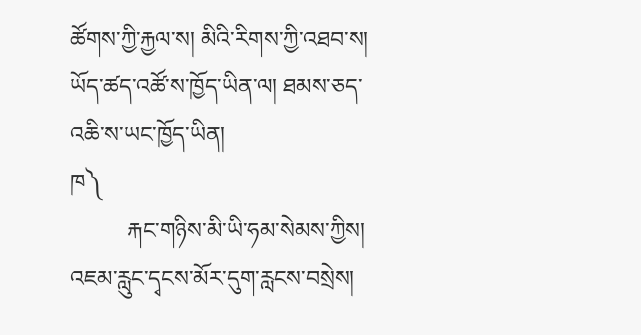ཚོགས་ཀྱི་རྐྱལ་ས། མིའི་རིགས་ཀྱི་འཐབ་ས། ཡོད་ཚད་འཚོ་ས་ཁྱོད་ཡིན་ལ། ཐམས་ཅད་འཆི་ས་ཡང་ཁྱོད་ཡིན།
ཁ༽
          རྐང་གཉིས་མི་ཡི་ཧམ་སེམས་ཀྱིས། འཇམ་རླུང་དྭངས་མོར་དུག་རླངས་བསྲེས།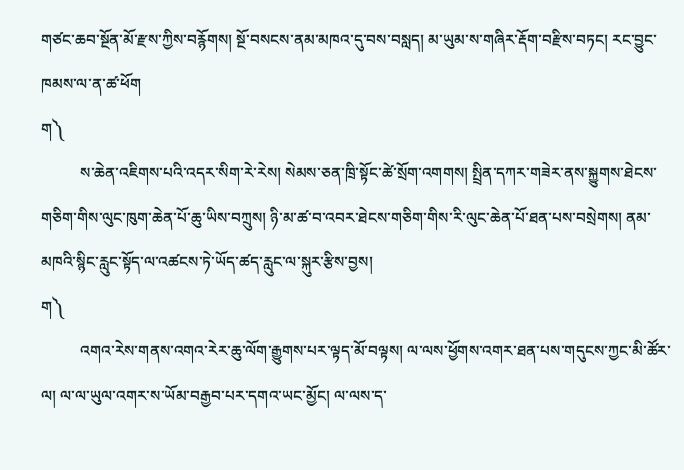གཙང་ཆབ་སྔོན་མོ་རྫས་ཀྱིས་བརྙོགས། སྔོ་བསངས་ནམ་མཁའ་དུ་བས་བསླད། མ་ཡུམ་ས་གཞིར་རྡོག་བརྫིས་བཏང། རང་བྱུང་ཁམས་ལ་ན་ཚ་ཕོག
ག༽
          ས་ཆེན་འཇིགས་པའི་འདར་སིག་རེ་རེས། སེམས་ཅན་ཁྲི་སྟོང་ཚེ་སྲོག་འགགས། སྤྲིན་དཀར་གཟེར་ནས་སྐྱུགས་ཐེངས་གཅིག་གིས་ལུང་ཁུག་ཆེན་པོ་ཆུ་ཡིས་བཀྲུས། ཉི་མ་ཚ་བ་འབར་ཐེངས་གཅིག་གིས་རི་ལུང་ཆེན་པོ་ཐན་པས་བསྲེགས། ནམ་མཁའི་སྙིང་རླུང་སྟོད་ལ་འཚངས་ཏེ་ཡོད་ཚད་རླུང་ལ་སྐུར་རྩིས་བྱས།
ག༽
          འགའ་རེས་གནས་འགའ་རེར་ཆུ་ལོག་རྒྱུགས་པར་ལྟད་མོ་བལྟས། ལ་ལས་ཕྱོགས་འགར་ཐན་པས་གདུངས་ཀྱང་མི་ཚོར་ལ། ལ་ལ་ཡུལ་འགར་ས་ཡོམ་བརྒྱབ་པར་དགའ་ཡང་མྱོང། ལ་ལས་ད་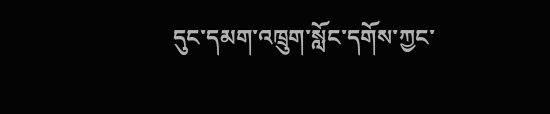དུང་དམག་འཁྲུག་སློང་དགོས་ཀྱང་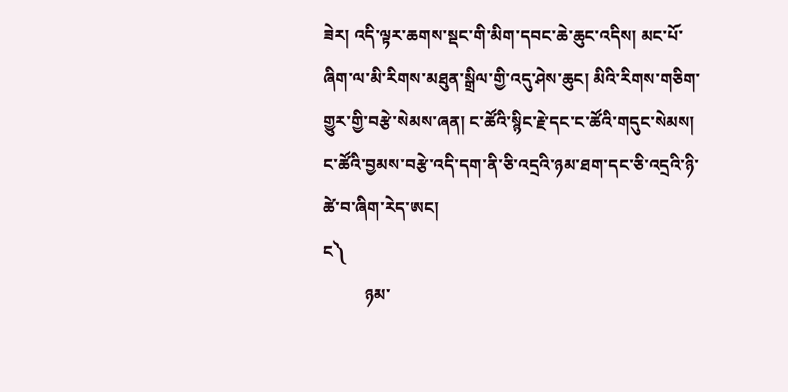ཟེར། འདི་ལྟར་ཆགས་སྡང་གི་མིག་དབང་ཆེ་ཆུང་འདིས། མང་པོ་ཞིག་ལ་མི་རིགས་མཐུན་སྒྲིལ་གྱི་འདུ་ཤེས་ཆུང། མིའི་རིགས་གཅིག་གྱུར་གྱི་བརྩེ་སེམས་ཞན། ང་ཚོའི་སྙིང་རྗེ་དང་ང་ཚོའི་གདུང་སེམས། ང་ཚོའི་བྱམས་བརྩེ་འདི་དག་ནི་ཅི་འདྲའི་ཉམ་ཐག་དང་ཅི་འདྲའི་ཉི་ཚེ་བ་ཞིག་རེད་ཨང།
ང༽
          ཉམ་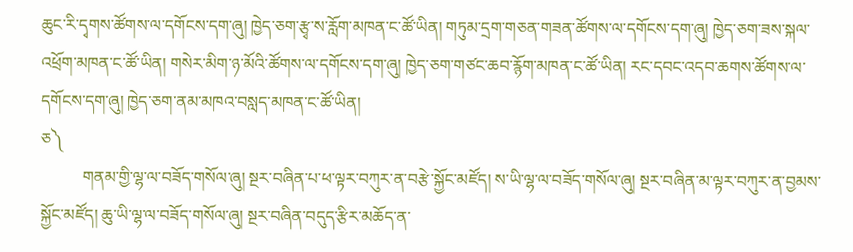ཆུང་རི་དྭགས་ཚོགས་ལ་དགོངས་དག་ཞུ། ཁྱེད་ཅག་རྩྭ་ས་རློག་མཁན་ང་ཚོ་ཡིན། གཏུམ་དྲག་གཅན་གཟན་ཚོགས་ལ་དགོངས་དག་ཞུ། ཁྱེད་ཅག་ཟས་སྐལ་འཕྲོག་མཁན་ང་ཚོ་ཡིན། གསེར་མིག་ཉ་མོའི་ཚོགས་ལ་དགོངས་དག་ཞུ། ཁྱེད་ཅག་གཙང་ཆབ་རྙོག་མཁན་ང་ཚོ་ཡིན། རང་དབང་འདབ་ཆགས་ཚོགས་ལ་དགོངས་དག་ཞུ། ཁྱེད་ཅག་ནམ་མཁའ་བསླད་མཁན་ང་ཚོ་ཡིན།
ཅ༽
          གནམ་གྱི་ལྷ་ལ་བཟོད་གསོལ་ཞུ། སྔར་བཞིན་པ་ཕ་ལྟར་བཀུར་ན་བརྩེ་སྐྱོང་མཛོད། ས་ཡི་ལྷ་ལ་བཟོད་གསོལ་ཞུ། སྔར་བཞིན་མ་ལྟར་བཀུར་ན་བྱམས་སྐྱོང་མཛོད། ཆུ་ཡི་ལྷ་ལ་བཟོད་གསོལ་ཞུ། སྔར་བཞིན་བདུད་རྩིར་མཆོད་ན་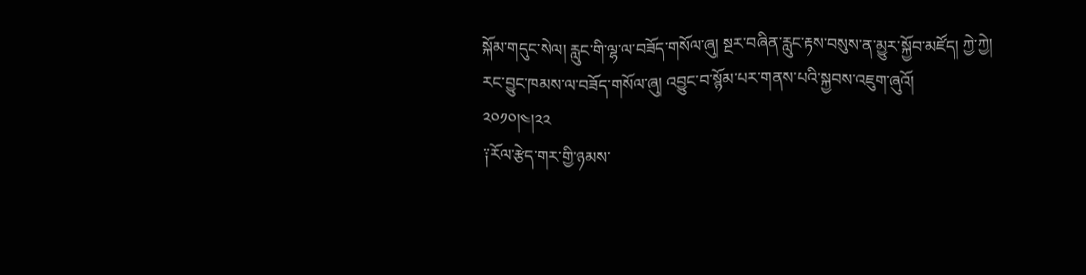སྐོམ་གདུང་སེལ། རླུང་གི་ལྷ་ལ་བཟོད་གསོལ་ཞུ། སྔར་བཞིན་རླུང་རྟས་བསུས་ན་མྱུར་སྐྱོབ་མཛོད། ཀྱེ་ཀྱེ། རང་བྱུང་ཁམས་ལ་བཟོད་གསོལ་ཞུ། འབྱུང་བ་སྙོམ་པར་གནས་པའི་སྐྱབས་འཇུག་ཞུའོ།
༢༠༡༠།༤།༢༢
༑རོལ་རྩེད་གར་གྱི་ཉམས་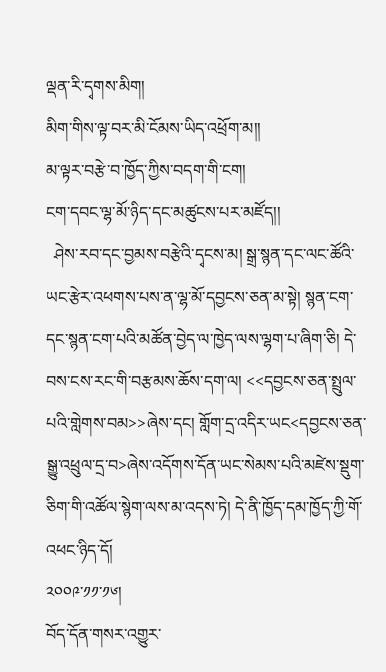ལྡན་རི་དྭགས་མིག།
མིག་གིས་ལྟ་བར་མི་ངོམས་ཡིད་འཕྲོག་མ།།
མ་ལྟར་བརྩེ་བ་ཁྱོད་ཀྱིས་བདག་གི་ངག།
ངག་དབང་ལྷ་མོ་ཉིད་དང་མཚུངས་པར་མཛོད།།
  ཤེས་རབ་དང་བྱམས་བརྩེའི་དྭངས་མ། སྒྲ་སྙན་དང་ལང་ཚོའི་ཡང་རྩེར་འཕགས་པས་ན་ལྷ་མོ་དབྱངས་ཅན་མ་སྟེ། སྙན་ངག་དང་སྙན་ངག་པའི་མཚོན་བྱེད་ལ་ཁྱེད་ལས་ལྷག་པ་ཞིག་ཅི། དེ་བས་ངས་རང་གི་བརྩམས་ཆོས་དག་ལ། <<དབྱངས་ཅན་སྤྲུལ་པའི་གླེགས་བམ>>ཞེས་དང། གློག་དྲ་འདིར་ཡང<དབྱངས་ཅན་སྒྱུ་འཕྲུལ་དྲ་བ>ཞེས་འདོགས་དོན་ཡང་སེམས་པའི་མཛེས་སྡུག་ཅིག་གི་འཚོལ་སྙེག་ལས་མ་འདས་ཏེ། དེ་ནི་ཁྱོད་དམ་ཁྱོད་ཀྱི་གོ་འཕང་ཉིད་དོ།
༢༠༠༩་༡༡་༡༦།
བོད་དོན་གསར་འགྱུར་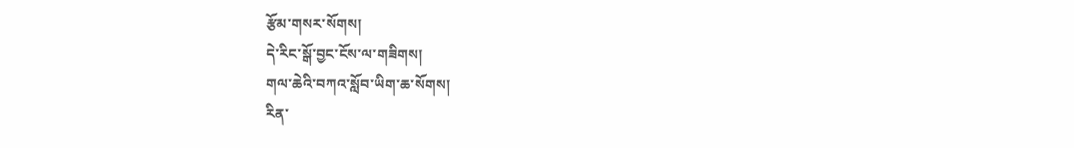རྩོམ་གསར་སོགས།
དེ་རིང་སྒོ་བྱང་ངོས་ལ་གཟིགས།
གལ་ཆེའི་བཀའ་སློབ་ཡིག་ཆ་སོགས།
རིན་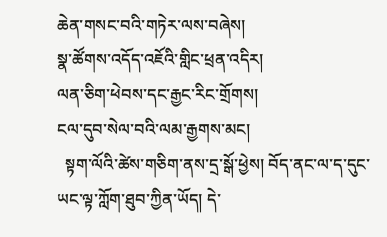ཆེན་གསང་བའི་གཏེར་ལས་བཞེས།
སྣ་ཚོགས་འདོད་འཇོའི་གླིང་ཕྲན་འདིར།
ལན་ཅིག་ཕེབས་དང་རྒྱང་རིང་གྲོགས།
ངལ་དུབ་སེལ་བའི་ལམ་རྒྱགས་མང།
  སྟག་ལོའི་ཚེས་གཅིག་ནས་དྲ་སྒོ་ཕྱེས། བོད་ནང་ལ་ད་དུང་ཡང་ལྟ་ཀློག་ཐུབ་ཀྱིན་ཡོད། དེ་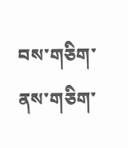བས་གཅིག་ནས་གཅིག་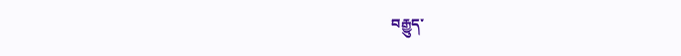བརྒྱུད་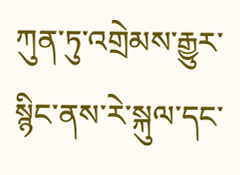ཀུན་ཏུ་འགྲེམས་རྒྱུར་སྙིང་ནས་རེ་སྐུལ་དང་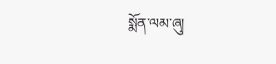སྨོན་ལམ་ཞུ།